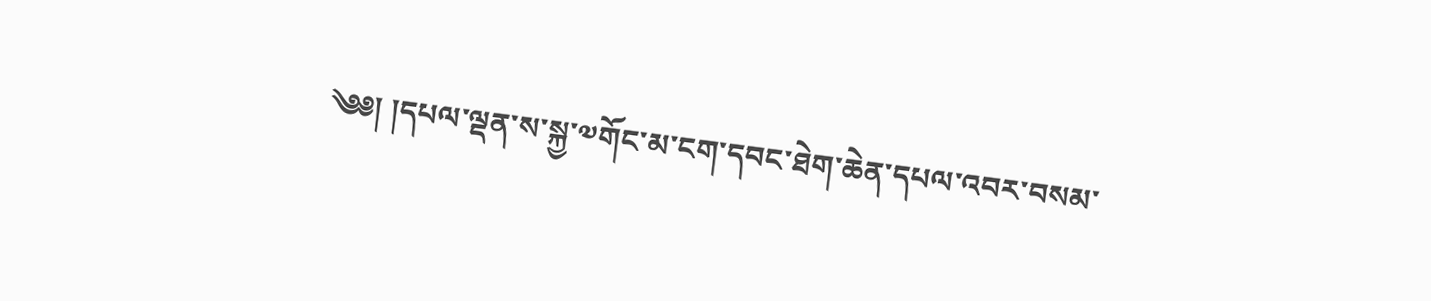༄༅། །དཔལ་ལྡན་ས་སྐྱ་༧གོང་མ་ངག་དབང་ཐེག་ཆེན་དཔལ་འབར་བསམ་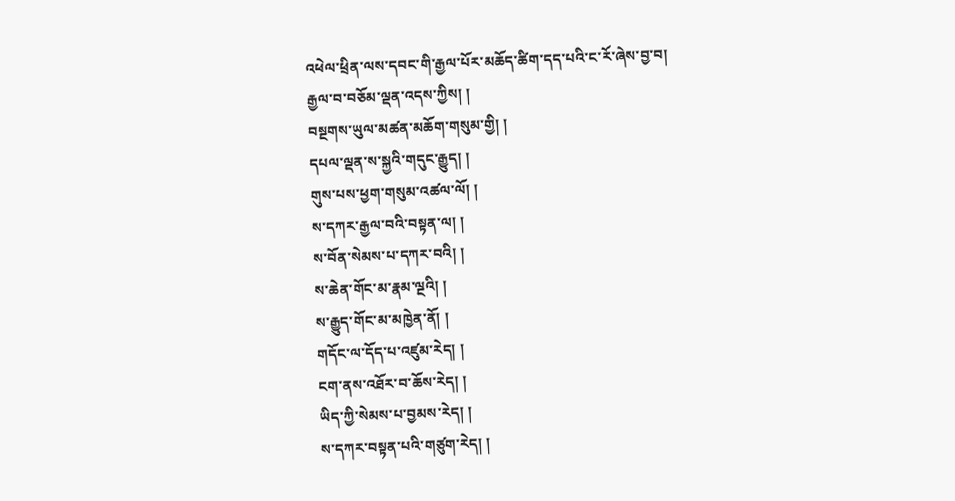འཕེལ་ཕྲིན་ལས་དབང་གི་རྒྱལ་པོར་མཆོད་ཚིག་དད་པའི་ང་རོ་ཞེས་བྱ་བ།
རྒྱལ་བ་བཅོམ་ལྡན་འདས་ཀྱིས། །
བསྔགས་ཡུལ་མཚན་མཆོག་གསུམ་གྱི། །
དཔལ་ལྡན་ས་སྐྱའི་གདུང་རྒྱུད། །
གུས་པས་ཕྱག་གསུམ་འཚལ་ལོ། །
ས་དཀར་རྒྱལ་བའི་བསྟན་ལ། །
ས་བོན་སེམས་པ་དཀར་བའི། །
ས་ཆེན་གོང་མ་རྣམ་ལྔའི། །
ས་རྒྱུད་གོང་མ་མཁྱེན་ནོ། །
གདོང་ལ་དོད་པ་འཛུམ་རེད། །
ངག་ནས་འཐོར་བ་ཆོས་རེད། །
ཡིད་ཀྱི་སེམས་པ་བྱམས་རེད། །
ས་དཀར་བསྟན་པའི་གཙུག་རེད། །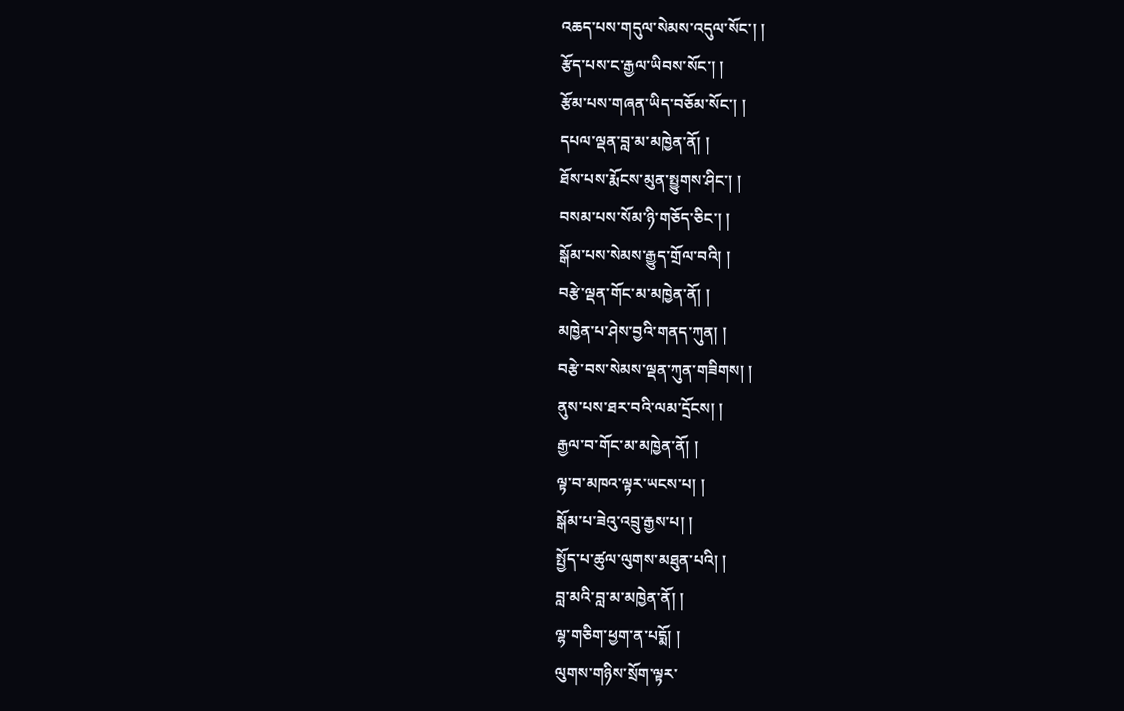འཆད་པས་གདུལ་སེམས་འདུལ་སོང་། །
རྩོད་པས་ང་རྒྱལ་ཡིབས་སོང་། །
རྩོམ་པས་གཞན་ཡིད་བཅོམ་སོང་། །
དཔལ་ལྡན་བླ་མ་མཁྱེན་ནོ། །
ཐོས་པས་རྨོངས་མུན་སྤྱུགས་ཤིང་། །
བསམ་པས་སོམ་ཉི་གཅོད་ཅིང་། །
སྒོམ་པས་སེམས་རྒྱུད་གྲོལ་བའི། །
བརྩེ་ལྡན་གོང་མ་མཁྱེན་ནོ། །
མཁྱེན་པ་ཤེས་བྱའི་གནད་ཀུན། །
བརྩེ་བས་སེམས་ལྡན་ཀུན་གཟིགས། །
ནུས་པས་ཐར་བའི་ལམ་དྲོངས། །
རྒྱལ་བ་གོང་མ་མཁྱེན་ནོ། །
ལྟ་བ་མཁའ་ལྟར་ཡངས་པ། །
སྒོམ་པ་ཟེའུ་འབྲུ་རྒྱས་པ། །
སྤྱོད་པ་ཚུལ་ལུགས་མཐུན་པའི། །
བླ་མའི་བླ་མ་མཁྱེན་ནོ། །
ལྷ་གཅིག་ཕྱག་ན་པདྨོ། །
ལུགས་གཉིས་སྲོག་ལྟར་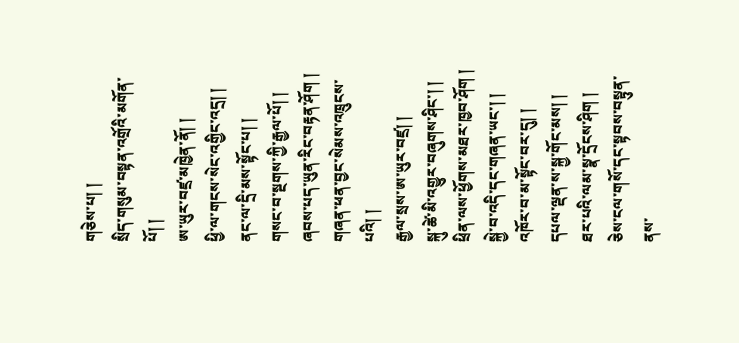གཅེས་པ། །
སྲིད་གསུམ་བསྟན་འགྲོའི་མགོན་པོ། །
ཨ་ཡུར་བཛྲ་མཁྱེན་ནོ། །
ཕྱི་ལ་གངས་སེང་འགྱིང་འདྲ། །
ནང་ལ་དྲི་མས་སྟོང་པ། །
གསང་བ་སྔགས་ཀྱི་རྒྱལ་པོ། །
ཞབས་པད་ཡུན་རིང་བརྟན་ཤོག །
གཞན་ཕན་བྱང་སེམས་འཁྲུངས་པའི། །
རྒྱལ་སྲས་ཨ་ཡུར་བཛྲ། །
སྐུ་ཚེ་མི་འགྱུར་བཞུགས་ཤིང་། །
ཕྲིན་ལས་ཕྱོགས་མཐར་ཁྱབ་ཤོག །
སྐྱེ་བ་འདི་དང་གཞན་ཡང་། །
འཁོར་བ་མ་སྟོང་བར་དུ། །
དཔལ་ལྡན་ས་སྐྱ་གོང་མས། །
ཐར་པའི་ལམ་སྣ་དྲོངས་ཤིག །
ཅེས་ངལ་གསོ་དང་སྟབས་བསྟུན་ནས་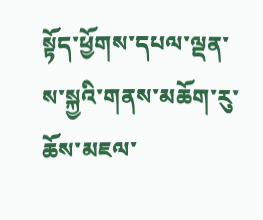སྟོད་ཕྱོགས་དཔལ་ལྡན་ས་སྐྱའི་གནས་མཆོག་རུ་ཆོས་མཇལ་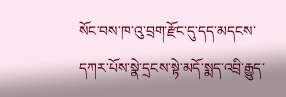སོང་བས་ཁ་འུ་བྲག་རྫོང་དུ་དད་མདངས་དཀར་པོས་སྣེ་དྲངས་སྟེ་མདོ་སྨད་འབྲི་རྒྱུད་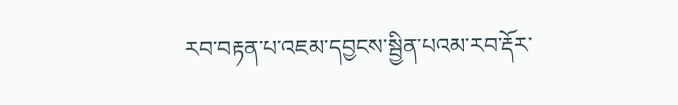རབ་བརྟན་པ་འཇམ་དབྱངས་སྦྱིན་པའམ་རབ་རྡོར་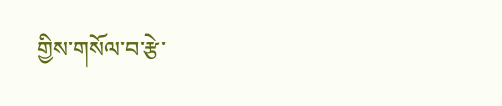གྱིས་གསོལ་བ་རྩེ་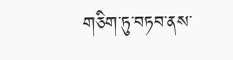གཅིག་ཏུ་བཏབ་ནས་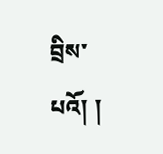བྲིས་པའོ། །